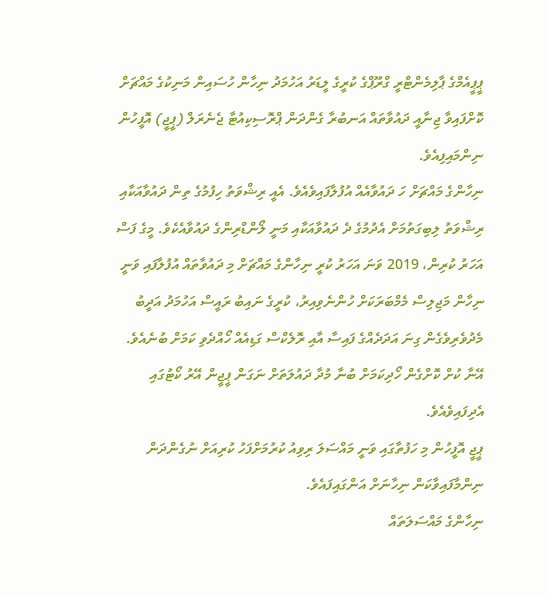ޕީޕީއެމްގެ ޕާލިމެންޓްރީ ގްރޫޕްގެ ކުރީގެ ލީޑަރު އަހުމަދު ނިހާން ހުސައިން މަނިކުގެ މައްޗަށް ކޮށްފައިވާ ޖިނާއީ ދައުވާތައް އަނބުރާ ގެންދަން ޕްރޮސިކިއުޓާ ޖެނެރަލް (ޕީޖީ) އޮފީހުން ނިންމައިފިއެވެ.
ނިހާންގެ މައްޗަށް ހަ ދައުވާއެއް އުފުލާފައިވެއެވެ. އެއީ ރިޝްވަތު ހިފުމުގެ ތިން ދައުވާއަކާއި ރިޝްވަތު ލިބިގަތުމަށް އެދުމުގެ ދެ ދައުވާއަކާއި މަނީ ލޯންޑްރިންގެ ދައުވާއެކެވެ. މީގެ ފަސް އަހަރު ކުރިން، 2019 ވަނަ އަހަރު ކުރީ ނިހާންގެ މައްޗަށް މި ދައުވާތައް އުފުލާފައި ވަނީ ނިހާން މަޖިލިސް މެމްބަރަކަށް ހުންނެވިއިރު، ކުރީގެ ނައިބު ރައީސް އަހުމަދު އަދީބު މެދުވެރިވެގެން ގިނަ އަދަދެއްގެ ފައިސާ އާއި ރޮލެކްސް ގަޑިއެއް ހޯއްދެވި ކަމަށް ބުނެއެވެ. އޭނާ ކުށް ކޮށްގެން ހޯދިކަމަށް ބުނާ މުދާ ދައުލަތަށް ނަގަން ޕީޖީން އޭރު ކޯޓުގައި އެދިފައިވެއެވެ.
ޕީޖީ އޮފީހުން މި ހަފުތާގައި ވަނީ މައްސަލަ ރިވިއު ކުރުމަށްފަހު ކުރިއަށް ނުގެންދަން ނިންމާފައިވާކަން ނިހާނަށް އަންގައިފައެވެ.
ނިހާންގެ މައްސަލަތައް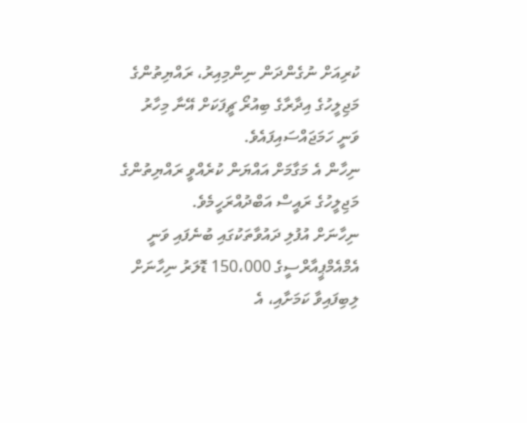ކުރިއަށް ނުގެންދަން ނިންމިއިރު، ރައްޔިތުންގެ މަޖިލީހުގެ އިދާރާގެ ބިއުރޯ ޗީފަކަށް އޭނާ މިހާރު ވަނީ ހަމަޖައްސައިފައެވެ.
ނިހާން އެ މަގާމަށް އައްޔަން ކުރެއްވީ ރައްޔިތުންގެ މަޖިލީހުގެ ރައީސް އަބްދުއްރަހީމެވެ.
ނިހާނަށް އުފުލި ދައުވާތަކުގައި ބުނެފައި ވަނީ އެމްއެމްޕީއާރްސީގެ 150،000 ޑޮލަރު ނިހާނަށް ލިބިފައިވާ ކަމަށާއި، އެ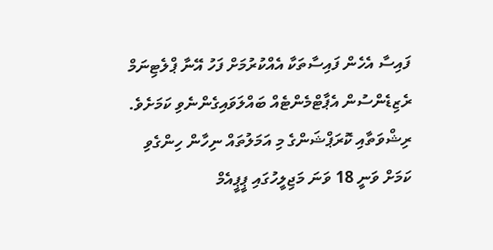ފައިސާ އެހެން ފައިސާތަކާ އެއްކުރުމަށް ފަހު އޭނާ ޕްލެޓިނަމް ރެޒިޑެންސުން އެޕާޓްމެންޓެއް ބައްލަވައިގެންނެވި ކަމަށެވެ. ރިޝްވަތާއި ކޮރަޕްޝަންގެ މި އަމަލުތައް ނިހާން ހިންގެވި ކަމަށް ވަނީ 18 ވަނަ މަޖިލީހުގައި ޕީޕީއެމް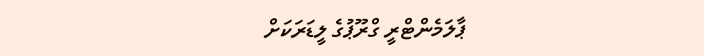ޕާލަމެންޓްރީ ގްރޫޕުގެ ލީޑަރަކަށް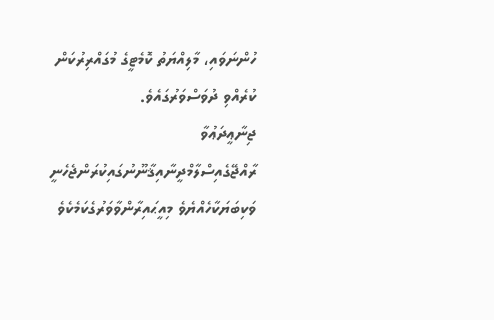ހުންނަވައި، މާލިއްޔަތު ކޮމެޓީގެ މުގައްރިރުކަން ކުރެއްވި ދުވަސްވަރުގައެވެ.
ޖިނާޢީދަޢުވާ ރާއްޖޭގެއިސްލާމްދީނާއިޤާނޫނުގައިކުރަންޖެހެނީ ވަކިބަޔަކާހެއްޔެވެ މިއީޙައިރާންވާވަރުގެކަމެކެވެ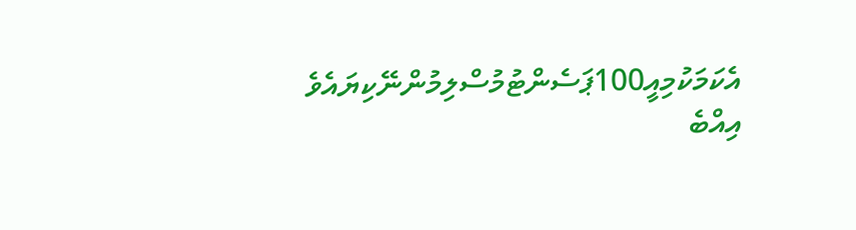އެކަމަކުމިއީ100ޕަސެންޓުމުސްލިމުންނޭކިޔައެވެ
އިއްބެ